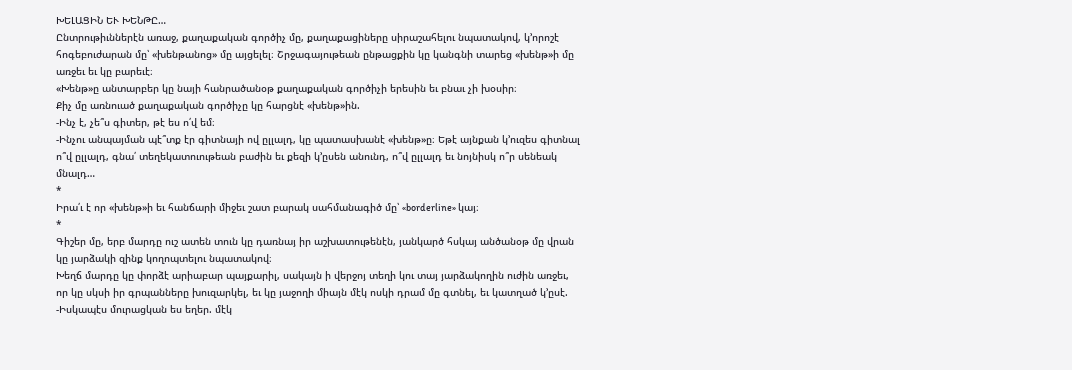ԽԵԼԱՑԻՆ ԵՒ ԽԵՆԹԸ…
Ընտրութիւններէն առաջ, քաղաքական գործիչ մը, քաղաքացիները սիրաշահելու նպատակով, կ՚որոշէ հոգեբուժարան մը՝ «խենթանոց» մը այցելել։ Շրջագայութեան ընթացքին կը կանգնի տարեց «խենթ»ի մը առջեւ եւ կը բարեւէ։
«Խենթ»ը անտարբեր կը նայի հանրածանօթ քաղաքական գործիչի երեսին եւ բնաւ չի խօսիր։
Քիչ մը առնուած քաղաքական գործիչը կը հարցնէ «խենթ»ին.
-Ինչ է, չե՞ս գիտեր, թէ ես ո՛վ եմ։
-Ինչու անպայման պէ՞տք էր գիտնայի ով ըլլալդ, կը պատասխանէ «խենթ»ը։ Եթէ այնքան կ՚ուզես գիտնալ ո՞վ ըլլալդ, գնա՛ տեղեկատուութեան բաժին եւ քեզի կ՚ըսեն անունդ, ո՞վ ըլլալդ եւ նոյնիսկ ո՞ր սենեակ մնալդ…
*
Իրա՛ւ է որ «խենթ»ի եւ հանճարի միջեւ շատ բարակ սահմանագիծ մը՝ «borderline» կայ։
*
Գիշեր մը, երբ մարդը ուշ ատեն տուն կը դառնայ իր աշխատութենէն, յանկարծ հսկայ անծանօթ մը վրան կը յարձակի զինք կողոպտելու նպատակով։
Խեղճ մարդը կը փորձէ արիաբար պայքարիլ, սակայն ի վերջոյ տեղի կու տայ յարձակողին ուժին առջեւ, որ կը սկսի իր գրպանները խուզարկել, եւ կը յաջողի միայն մէկ ոսկի դրամ մը գտնել, եւ կատղած կ՚ըսէ.
-Իսկապէս մուրացկան ես եղեր. մէկ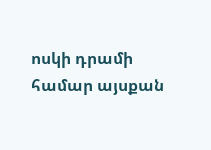ոսկի դրամի համար այսքան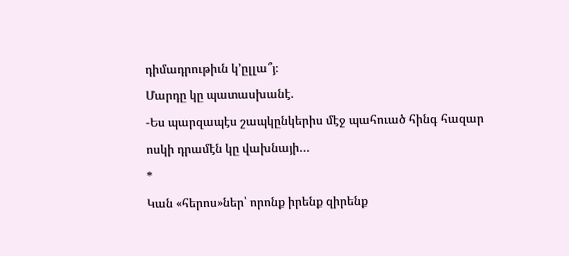դիմադրութիւն կ՚ըլլա՞յ։
Մարդը կը պատասխանէ.
-Ես պարզապէս շապկընկերիս մէջ պահուած հինգ հազար ոսկի դրամէն կը վախնայի…
*
Կան «հերոս»ներ՝ որոնք իրենք զիրենք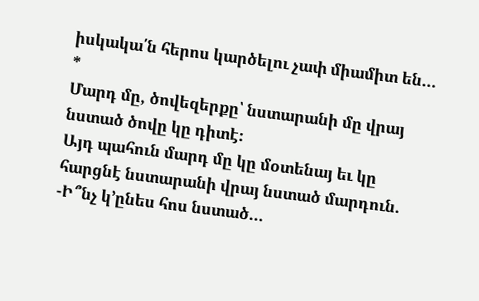իսկակա՛ն հերոս կարծելու չափ միամիտ են…
*
Մարդ մը, ծովեզերքը՝ նստարանի մը վրայ նստած ծովը կը դիտէ։
Այդ պահուն մարդ մը կը մօտենայ եւ կը հարցնէ նստարանի վրայ նստած մարդուն.
-Ի՞նչ կ՚ընես հոս նստած…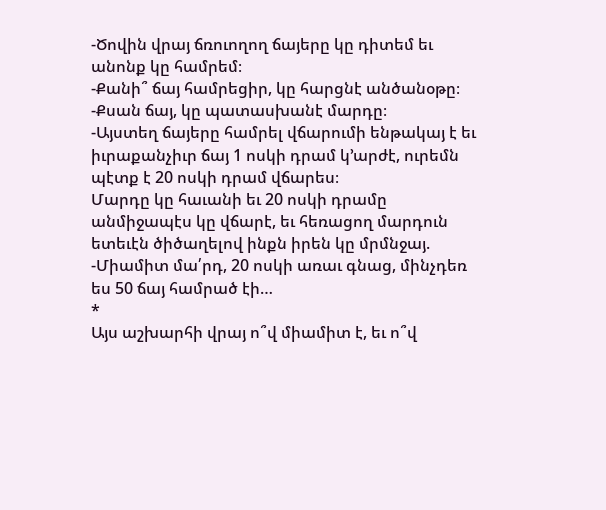-Ծովին վրայ ճռուողող ճայերը կը դիտեմ եւ անոնք կը համրեմ։
-Քանի՞ ճայ համրեցիր, կը հարցնէ անծանօթը։
-Քսան ճայ, կը պատասխանէ մարդը։
-Այստեղ ճայերը համրել վճարումի ենթակայ է եւ իւրաքանչիւր ճայ 1 ոսկի դրամ կ՚արժէ, ուրեմն պէտք է 20 ոսկի դրամ վճարես։
Մարդը կը հաւանի եւ 20 ոսկի դրամը անմիջապէս կը վճարէ, եւ հեռացող մարդուն ետեւէն ծիծաղելով ինքն իրեն կը մրմնջայ.
-Միամիտ մա՛րդ, 20 ոսկի առաւ գնաց, մինչդեռ ես 50 ճայ համրած էի…
*
Այս աշխարհի վրայ ո՞վ միամիտ է, եւ ո՞վ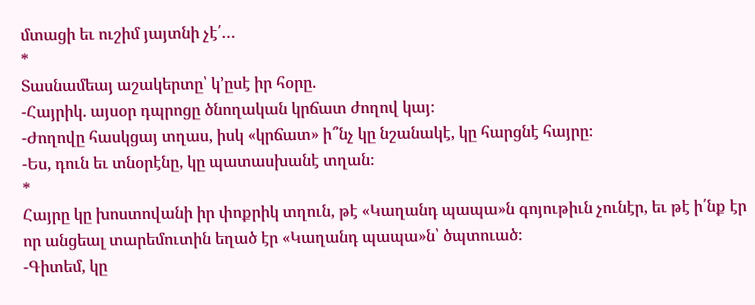մտացի եւ ուշիմ յայտնի չէ՛…
*
Տասնամեայ աշակերտը՝ կ՚ըսէ իր հօրը.
-Հայրիկ. այսօր դպրոցը ծնողական կրճատ ժողով կայ։
-Ժողովը հասկցայ տղաս, իսկ «կրճատ» ի՞նչ կը նշանակէ, կը հարցնէ հայրը։
-Ես, դուն եւ տնօրէնը, կը պատասխանէ տղան։
*
Հայրը կը խոստովանի իր փոքրիկ տղուն, թէ «Կաղանդ պապա»ն գոյութիւն չունէր, եւ թէ ի՛նք էր որ անցեալ տարեմուտին եղած էր «Կաղանդ պապա»ն՝ ծպտուած։
-Գիտեմ, կը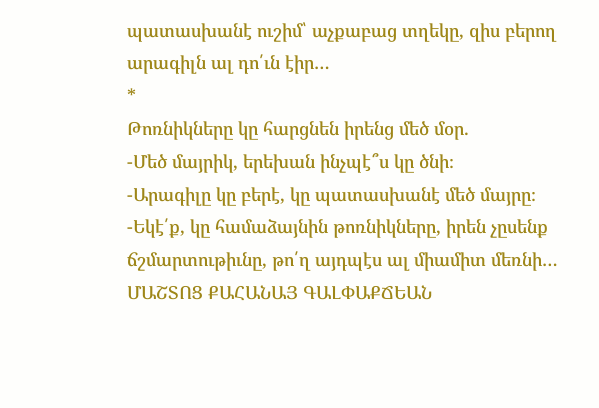պատասխանէ ուշիմ՝ աչքաբաց տղեկը, զիս բերող արագիլն ալ դո՛ւն էիր…
*
Թոռնիկները կը հարցնեն իրենց մեծ մօր.
-Մեծ մայրիկ, երեխան ինչպէ՞ս կը ծնի։
-Արագիլը կը բերէ, կը պատասխանէ մեծ մայրը։
-Եկէ՛ք, կը համաձայնին թոռնիկները, իրեն չըսենք ճշմարտութիւնը, թո՛ղ այդպէս ալ միամիտ մեռնի…
ՄԱՇՏՈՑ ՔԱՀԱՆԱՅ ԳԱԼՓԱՔՃԵԱՆ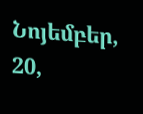Նոյեմբեր, 20,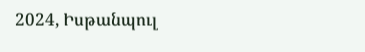2024, Իսթանպուլ